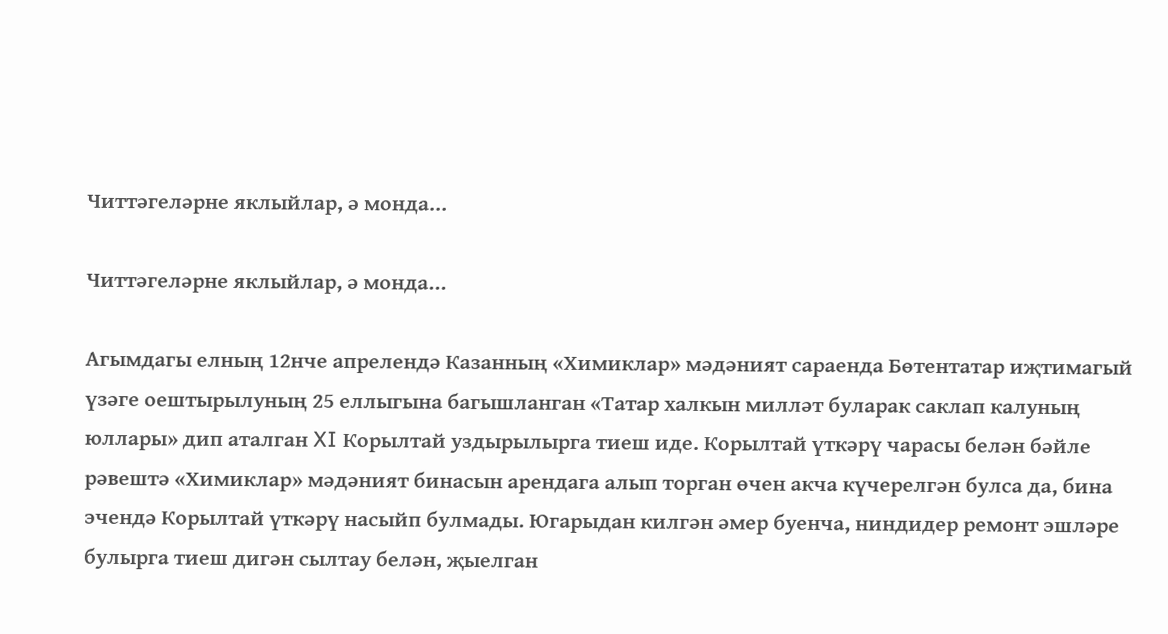Читтәгеләрне яклыйлар, ә монда…

Читтәгеләрне яклыйлар, ә монда…

Агымдагы елның 12нче апрелендә Казанның «Химиклар» мәдәният сараенда Бөтентатар иҗтимагый үзәге оештырылуның 25 еллыгына багышланган «Татар халкын милләт буларак саклап калуның юллары» дип аталган XI Корылтай уздырылырга тиеш иде. Корылтай үткәрү чарасы белән бәйле рәвештә «Химиклар» мәдәният бинасын арендага алып торган өчен акча күчерелгән булса да, бина эчендә Корылтай үткәрү насыйп булмады. Югарыдан килгән әмер буенча, ниндидер ремонт эшләре булырга тиеш дигән сылтау белән, җыелган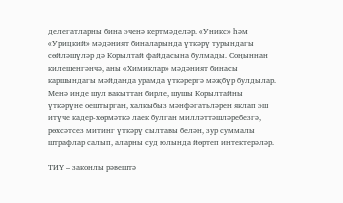делегатларны бина эченә кертмәделәр. «Уникс» һәм «Урицкий» мәдәният биналарында үткәрү турындагы сөйләшүләр дә Корылтай файдасына булмады. Соңыннан килешенгәнчә, аны «Химиклар» мәдәният бинасы каршындагы мәйданда урамда үткәрергә мәҗбүр булдылар. Менә инде шул вакыттан бирле, шушы Корылтайны үткәрүне оештырган, халкыбыз мәнфәгатьләрен яклап эш итүче кадер-хөрмәткә лаек булган милләттәшләребезгә, рөхсәтсез митинг үткәрү сылтавы белән, зур суммалы штрафлар салып, аларны суд юлында йөртеп интектерәләр.

ТИҮ – законлы рәвештә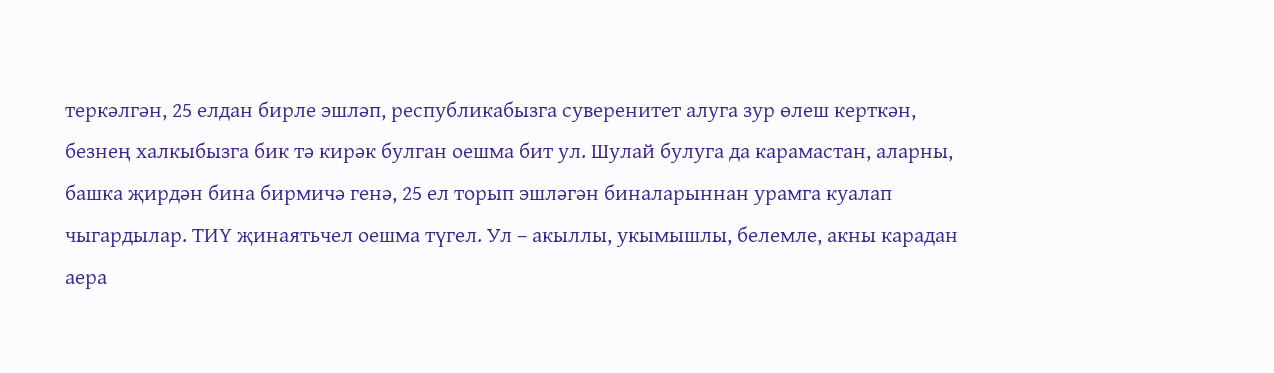теркәлгән, 25 елдан бирле эшләп, республикабызга суверенитет алуга зур өлеш керткән, безнең халкыбызга бик тә кирәк булган оешма бит ул. Шулай булуга да карамастан, аларны, башка җирдән бина бирмичә генә, 25 ел торып эшләгән биналарыннан урамга куалап чыгардылар. ТИҮ җинаятьчел оешма түгел. Ул – акыллы, укымышлы, белемле, акны карадан аера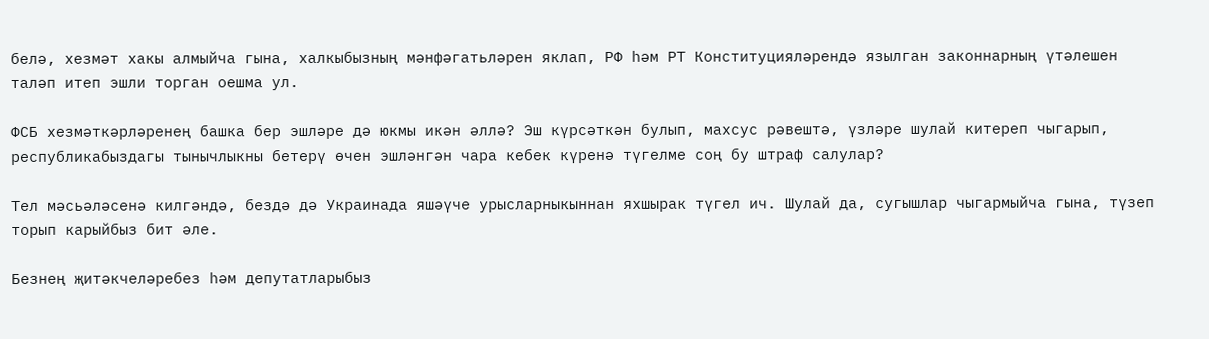белә, хезмәт хакы алмыйча гына, халкыбызның мәнфәгатьләрен яклап, РФ һәм РТ Конституцияләрендә язылган законнарның үтәлешен таләп итеп эшли торган оешма ул.

ФСБ хезмәткәрләренең башка бер эшләре дә юкмы икән әллә? Эш күрсәткән булып, махсус рәвештә, үзләре шулай китереп чыгарып, республикабыздагы тынычлыкны бетерү өчен эшләнгән чара кебек күренә түгелме соң бу штраф салулар?

Тел мәсьәләсенә килгәндә, бездә дә Украинада яшәүче урысларныкыннан яхшырак түгел ич. Шулай да, сугышлар чыгармыйча гына, түзеп торып карыйбыз бит әле.

Безнең җитәкчеләребез һәм депутатларыбыз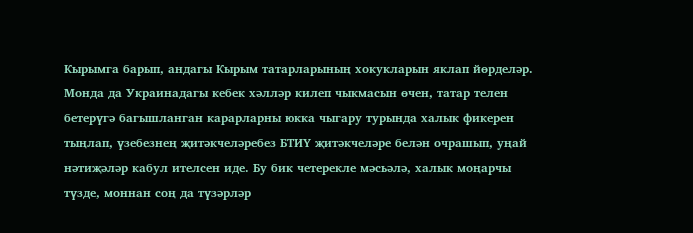Кырымга барып, андагы Кырым татарларының хокукларын яклап йөрделәр. Монда да Украинадагы кебек хәлләр килеп чыкмасын өчен, татар телен бетерүгә багышланган карарларны юкка чыгару турында халык фикерен тыңлап, үзебезнең җитәкчеләребез БТИҮ җитәкчеләре белән очрашып, уңай нәтиҗәләр кабул ителсен иде. Бу бик четерекле мәсьәлә, халык моңарчы түзде, моннан соң да түзәрләр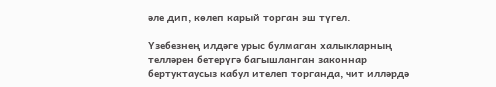әле дип, көлеп карый торган эш түгел.

Үзебезнең илдәге урыс булмаган халыкларның телләрен бетерүгә багышланган законнар бертуктаусыз кабул ителеп торганда, чит илләрдә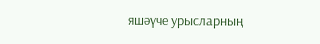яшәүче урысларның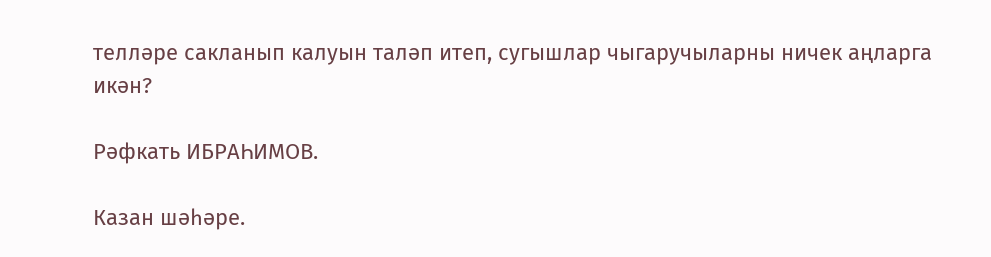телләре сакланып калуын таләп итеп, сугышлар чыгаручыларны ничек аңларга икән?

Рәфкать ИБРАҺИМОВ.

Казан шәһәре.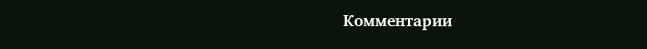Комментарии